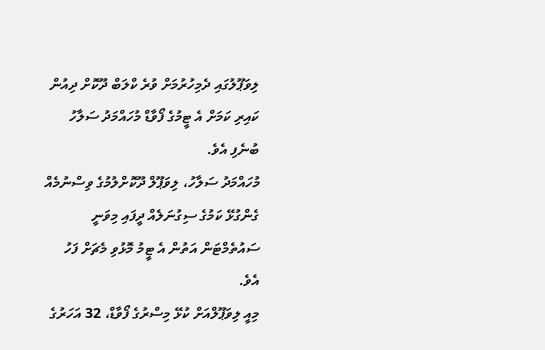ލިވަޕޫލުގައި ދެމިހުރުމަށް ވުރެ ކްލަބް ދޫކޮށް ދިއުން ކައިރި ކަމަށް އެ ޓީމުގެ ފޯވާޑް މުހައްމަދު ސަލާހު ބުނެފި އެވެ.
މުހައްމަދު ސަލާހު، ލިވަޕޫލް ދޫކޮށްލުމުގެ ވިސްނުމެއް ގެންގުޅޭ ކަމުގެ ސިގުނަލެއް ދީފައި މިވަނީ ސައުތެމްޓަން އަތުން އެ ޓީމު މޮޅުވި މެޗަށް ފަހު އެވެ.
މިއީ ލިވަޕޫލްއަށް ކުޅޭ މިސްރުގެ ފޯވާޑް، 32 އަހަރުގެ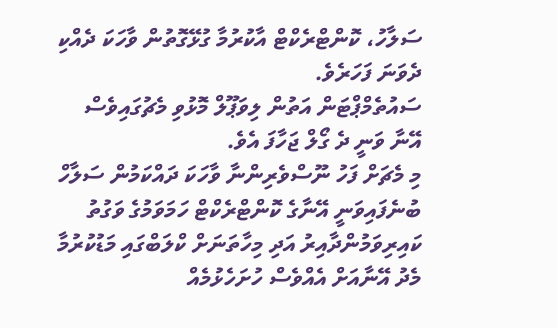ސަލާހު، ކޮންޓްރެކްޓް އާކުރުމާ ގުޅޭގޮތުން ވާހަކަ ދެއްކި ދެވަނަ ފަހަރެވެ.
ސައުތެމްޕްޓަން އަތުން ލިވަޕޫލް މޮޅުވި މެޗުގައިވެސް އޭނާ ވަނީ ދެ ގޯލް ޖަހާފަ އެވެ.
މި މެޗަށް ފަހު ނޫސްވެރިންނާ ވާހަކަ ދައްކަމުން ސަލާހް ބުނެފައިވަނީ އޭނާގެ ކޮންޓްރެކްޓް ހަމަވަމުގެ ވަގުތު ކައިރިވަމުންދާއިރު އަދި މިހާތަނަށް ކްލަބްގައި މަޑުކުރުމާ މެދު އޭނާއަށް އެއްވެސް ހުށަހެޅުމެއް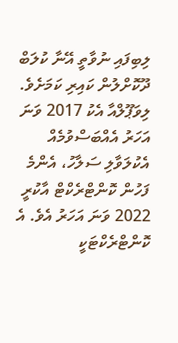ލިބިފައި ނުވާތީ އޭނާ ކުލަބް ދޫކޮށްލުން ކައިރި ކަމަށެވެ.
ލިވަޕޫލްއާ އެކު 2017 ވަނަ އަހަރު އެއްބަސްވުމެއް އެކުލަވާލި ސަލާހު، އެންމެ ފަހުން ކޮންޓްރެކްޓް އާކުރީ 2022 ވަނަ އަހަރު އެވެ. އެ ކޮންޓްރެކްޓަކީ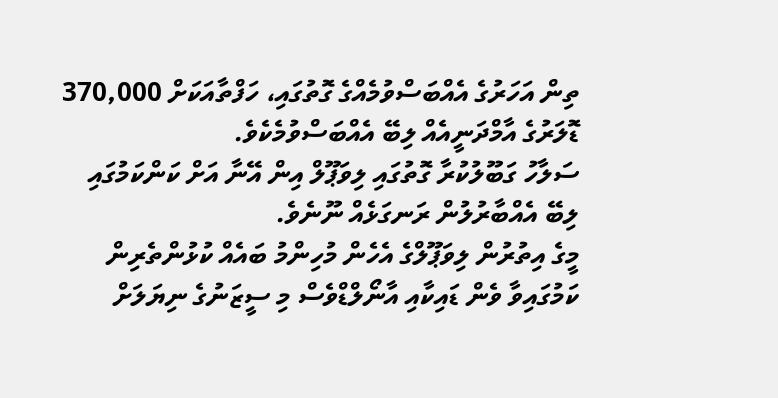ތިން އަހަރުގެ އެއްބަސްވުމެއްގެ ގޮތުގައި، ހަފްތާއަކަށް 370,000 ޑޮލަރުގެ އާމްދަނީއެއް ލިބޭ އެއްބަސްވުމެކެވެ.
ސަލާހު ގަބޫލުކުރާ ގޮތުގައި ލިވަޕޫލް އިން އޭނާ އަށް ކަންކަމުގައި ލިބޭ އެއްބާރުލުން ރަނގަޅެއް ނޫނެވެ.
މީގެ އިތުރުން ލިވަޕޫލްގެ އެހެން މުހިންމު ބައެއް ކުޅުންތެރިން ކަމުގައިވާ ވެން ޑައިކާއި އާނޯލްޑްވެސް މި ސީޒަނުގެ ނިޔަލަށް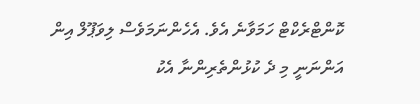ކޮންޓްރެކްޓް ހަމަވާނެ އެވެ. އެހެންނަމަވެސް ލިވަޕޫލް އިން އަންނަނީ މި ދެ ކުޅުންތެރިންނާ އެކު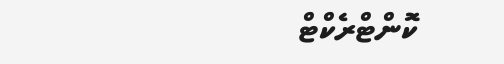ކޮންޓްރެކްޓް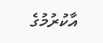އާކުރުމުގެ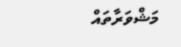މަޝްވަރާތައް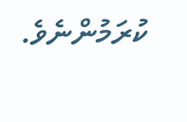ކުރަމުންނެވެ.